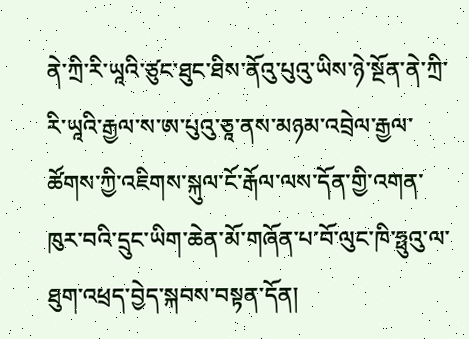ནེ་ཀྲི་རི་ཡཱའི་ཙུང་ཐུང་ཐིས་ནོའུ་པུའུ་ཡིས་ཉེ་སྔོན་ནེ་ཀྲི་རི་ཡཱའི་རྒྱལ་ས་ཨ་པུའུ་ཅཱ་ནས་མཉམ་འབྲེལ་རྒྱལ་ཚོགས་ཀྱི་འཇིགས་སྐུལ་ངོ་རྒོལ་ལས་དོན་གྱི་འགན་ཁུར་བའི་དྲུང་ཡིག་ཆེན་མོ་གཞོན་པ་བོ་ལུང་ཁི་ཧྥུའུ་ལ་ཐུག་འཕྲད་བྱེད་སྐབས་བསྟན་དོན།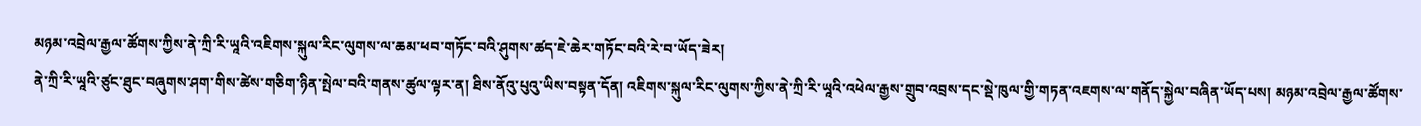མཉམ་འབྲེལ་རྒྱལ་ཚོགས་ཀྱིས་ནེ་ཀྲི་རི་ཡཱའི་འཇིགས་སྐུལ་རིང་ལུགས་ལ་ཆམ་ཕབ་གཏོང་བའི་ཤུགས་ཚད་ཇེ་ཆེར་གཏོང་བའི་རེ་བ་ཡོད་ཟེར།
ནེ་ཀྲི་རི་ཡཱའི་ཙུང་ཐུང་བཞུགས་ཤག་གིས་ཚེས་གཅིག་ཉིན་སྤེལ་བའི་གནས་ཚུལ་ལྟར་ན། ཐིས་ནོའུ་པུའུ་ཡིས་བསྟན་དོན། འཇིགས་སྐུལ་རིང་ལུགས་ཀྱིས་ནེ་ཀྲི་རི་ཡཱའི་འཕེལ་རྒྱས་གྲུབ་འབྲས་དང་སྡེ་ཁུལ་གྱི་གཏན་འཇགས་ལ་གནོད་སྐྱེལ་བཞིན་ཡོད་པས། མཉམ་འབྲེལ་རྒྱལ་ཚོགས་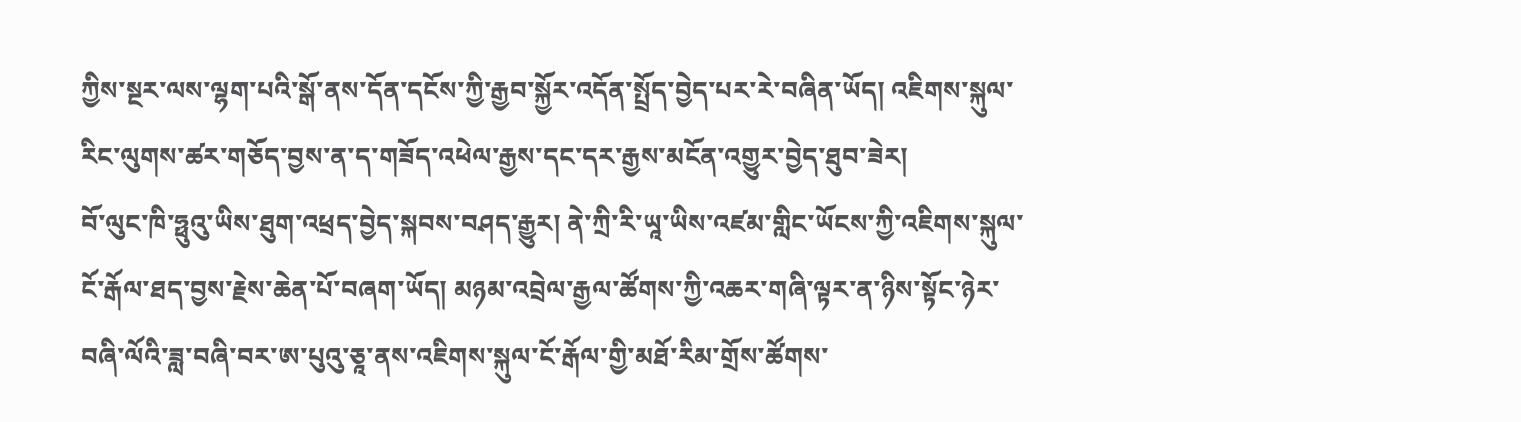ཀྱིས་སྔར་ལས་ལྷག་པའི་སྒོ་ནས་དོན་དངོས་ཀྱི་རྒྱབ་སྐྱོར་འདོན་སྤྲོད་བྱེད་པར་རེ་བཞིན་ཡོད། འཇིགས་སྐུལ་རིང་ལུགས་ཚར་གཅོད་བྱས་ན་ད་གཟོད་འཕེལ་རྒྱས་དང་དར་རྒྱས་མངོན་འགྱུར་བྱེད་ཐུབ་ཟེར།
བོ་ལུང་ཁི་ཧྥུའུ་ཡིས་ཐུག་འཕྲད་བྱེད་སྐབས་བཤད་རྒྱུར། ནེ་ཀྲི་རི་ཡཱ་ཡིས་འཛམ་གླིང་ཡོངས་ཀྱི་འཇིགས་སྐུལ་ངོ་རྒོལ་ཐད་བྱས་རྗེས་ཆེན་པོ་བཞག་ཡོད། མཉམ་འབྲེལ་རྒྱལ་ཚོགས་ཀྱི་འཆར་གཞི་ལྟར་ན་ཉིས་སྟོང་ཉེར་བཞི་ལོའི་ཟླ་བཞི་བར་ཨ་པུའུ་ཅཱ་ནས་འཇིགས་སྐུལ་ངོ་རྒོལ་གྱི་མཐོ་རིམ་གྲོས་ཚོགས་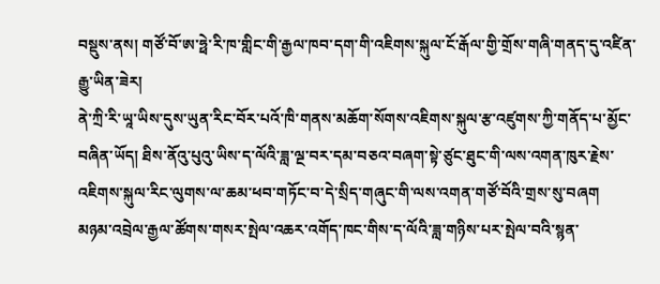བསྡུས་ནས། གཙོ་བོ་ཨ་ཧྥེ་རི་ཁ་གླིང་གི་རྒྱལ་ཁབ་དག་གི་འཇིགས་སྐུལ་ངོ་རྒོལ་གྱི་གྲོས་གཞི་གནད་དུ་འཛིན་རྒྱུ་ཡིན་ཟེར།
ནེ་ཀྲི་རི་ཡཱ་ཡིས་དུས་ཡུན་རིང་བོར་པའོ་ཁི་གནས་མཆོག་སོགས་འཇིགས་སྐུལ་རྩ་འཛུགས་ཀྱི་གནོད་པ་མྱོང་བཞིན་ཡོད། ཐིས་ནོའུ་པུའུ་ཡིས་ད་ལོའི་ཟླ་ལྔ་བར་དམ་བཅའ་བཞག་སྟེ་ཙུང་ཐུང་གི་ལས་འགན་ཁུར་རྗེས་འཇིགས་སྐུལ་རིང་ལུགས་ལ་ཆམ་ཕབ་གཏོང་བ་དེ་སྲིད་གཞུང་གི་ལས་འགན་གཙོ་བོའི་གྲས་སུ་བཞག
མཉམ་འབྲེལ་རྒྱལ་ཚོགས་གསར་སྤེལ་འཆར་འགོད་ཁང་གིས་ད་ལོའི་ཟླ་གཉིས་པར་སྤེལ་བའི་སྙན་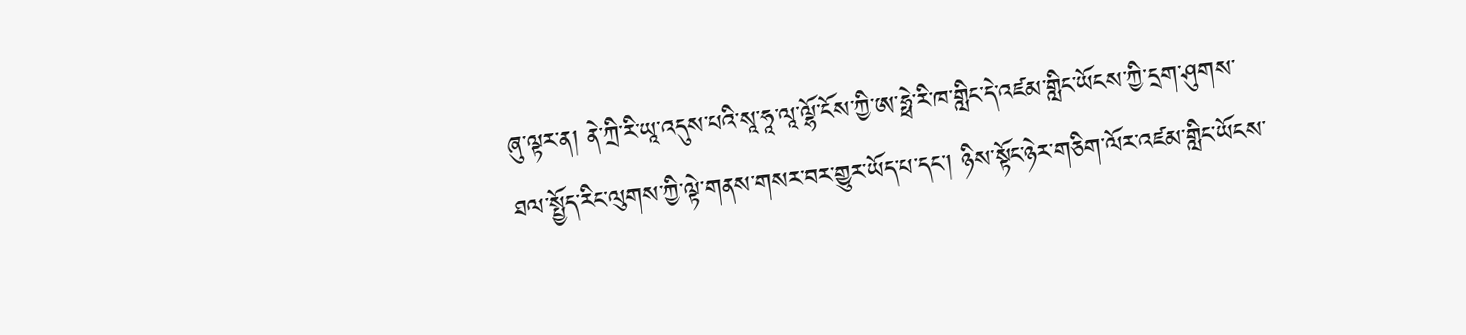ཞུ་ལྟར་ན། ནེ་ཀྲི་རི་ཡཱ་འདུས་པའི་སཱ་ཧཱ་ལཱ་ལྷོ་ངོས་ཀྱི་ཨ་ཧྥེ་རི་ཁ་གླིང་དེ་འཛམ་གླིང་ཡོངས་ཀྱི་དྲག་ཤུགས་ཐལ་སྤྱོད་རིང་ལུགས་ཀྱི་ལྟེ་གནས་གསར་བར་གྱུར་ཡོད་པ་དང་། ཉིས་སྟོང་ཉེར་གཅིག་ལོར་འཛམ་གླིང་ཡོངས་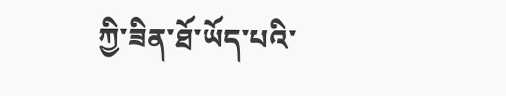ཀྱི་ཟིན་ཐོ་ཡོད་པའི་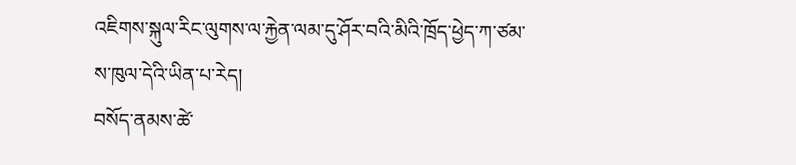འཇིགས་སྐུལ་རིང་ལུགས་ལ་རྐྱེན་ལམ་དུ་ཤོར་བའི་མིའི་ཁྲོད་ཕྱེད་ཀ་ཙམ་ས་ཁུལ་དེའི་ཡིན་པ་རེད།
བསོད་ནམས་ཚེ་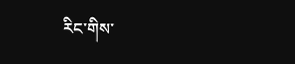རིང་གིས་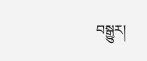བསྒྱུར།